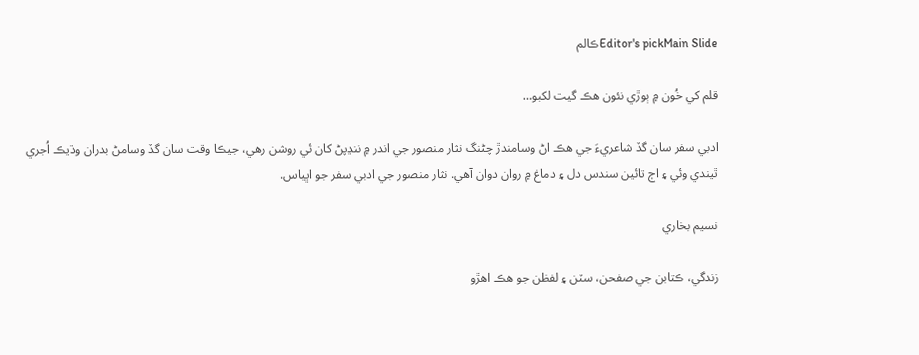Editor's pickMain Slideڪالم

قلم کي خُون ۾ ٻوڙي نئون هڪ گيت لکبو…

ادبي سفر سان گڏ شاعريءَ جي هڪ اڻ وسامندڙ چڻنگ نثار منصور جي اندر ۾ ننڍپڻ کان ئي روشن رهي، جيڪا وقت سان گڏ وسامڻ بدران وڌيڪ اُجري ٿيندي وئي ۽ اڄ تائين سندس دل ۽ دماغ ۾ روان دوان آهي. نثار منصور جي ادبي سفر جو اڀياس.

نسيم بخاري

زندگي، ڪتابن جي صفحن، سٽن ۽ لفظن جو هڪ اهڙو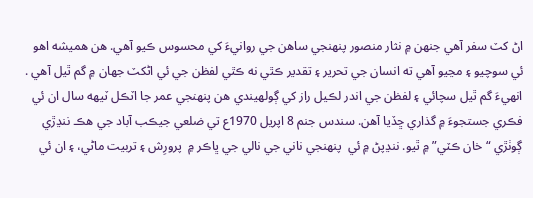اڻ کٽ سفر آهي جنهن ۾ نثار منصور پنهنجي ساهن جي روانيءَ کي محسوس ڪيو آهي. ھن هميشه اهو ئي سوچيو ۽ مڃيو آهي ته انسان جي تحرير ۽ تقدير ڪٿي نه ڪٿي لفظن جي ئي اڻکٽ جهان ۾ گم ٿيل آهي . انهيءَ گم ٿيل سچائي ۽ لفظن جي اندر لڪيل راز کي ڳولھيندي ھن پنهنجي عمر جا اٽڪل ٽيهه سال ان ئي فڪري جستجوءَ ۾ گذاري ڇڏيا آهن. سندس جنم 8 اپريل 1970ع تي ضلعي جيڪب آباد جي هڪ ننڍڙي  ڳوٺڙي “خان ڪٽي” ۾ ٿيو. ننڍپڻ ۾ ئي  پنهنجي ناني جي نالي جي ڀاڪر ۾  پرورِش ۽ تربيت ماڻي، ۽ ان ئي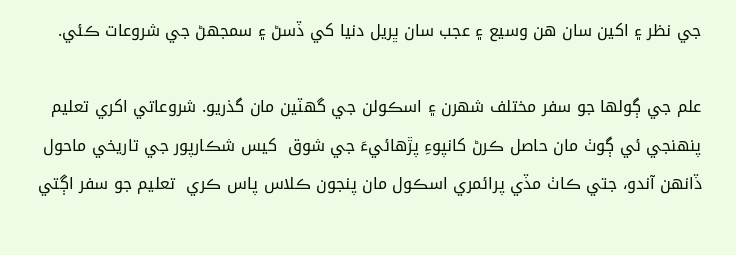جي نظر ۽ اکين سان هن وسيع ۽ عجب سان ڀريل دنيا کي ڏسڻ ۽ سمجهڻ جي شروعات ڪئي.

علم جي ڳولھا جو سفر مختلف شهرن ۽ اسڪولن جي گهٽين مان گذريو. شروعاتي اکري تعليم پنهنجي ئي ڳوٺ مان حاصل ڪرڻ کانپوءِ پڙهائيءَ جي شوق  کيس شڪارپور جي تاريخي ماحول ڏانهن آندو، جتي ڪاٺ مڏي پرائمري اسڪول مان پنجون ڪلاس پاس ڪري  تعليم جو سفر اڳتي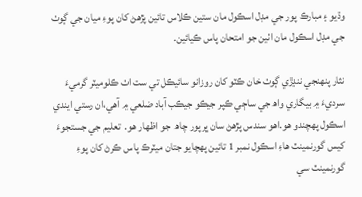وڌيو ۽ مبارڪ پور جي مڊل اسڪول مان ستين ڪلاس تائين پڙهڻ کان پوءِ ميان جي ڳوٺ جي مڊل اسڪول مان اٺين جو امتحان پاس ڪيائين.

نثار پنھنجي ننڍڙي ڳوٺ خان ڪٽو کان روزانو سائيڪل تي ست اٺ ڪلوميٽر گرميءَ سرديءَ ۾ بيگاري واھ جي ساڄي ڪپر جيڪو جيڪب آباد ضلعي ۾ آھي،ان رستي ايندي اسڪول پھچندو ھو.اھو سندس پڙھڻ سان ڀرپور چاھ  جو اظھار ھو.  تعليم جي جستجوءَ کيس گورنمينٽ هاءِ اسڪول نمبر 1 تائين پهچايو جتان ميٽرڪ پاس ڪرڻ کان پوءِ گورنمينٽ سي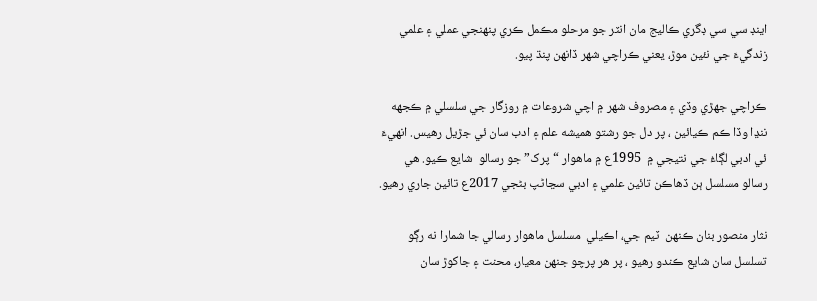اينڊ سي سي ڊگري ڪاليج مان انٽر جو مرحلو مڪمل ڪري پنهنجي عملي ۽ علمي زندگيءَ جي نئين موڙ، يعني ڪراچي شهر ڏانهن پنڌ پيو.

ڪراچي جهڙي وڏي ۽ مصروف شهر ۾ اچي شروعات ۾ روزگار جي سلسلي ۾ ڪجهه ننڍا وڏا ڪم ڪيائين ، پر دل جو رشتو هميشه علم ۽ ادب سان ئي جڙيل رهيس. انهيءَ ئي ادبي لڳاءُ جي نتيجي ۾  1995ع ۾ ماهوار “پرک” جو رسالو  شايع ڪيو. هي رسالو مسلسل ٻن ڏهاڪن تائين علمي ۽ ادبي سڃاڻپ بڻجي 2017ع تائين جاري رهيو.

نثار منصور بنان ڪنهن  ٽيم جي، اڪيلي  مسلسل ماهوار رسالي جا شمارا نه رڳو تسلسل سان شايع ڪندو رهيو ، پر هر پرچو جنهن معيار، محنت ۽ جاکوڙ سان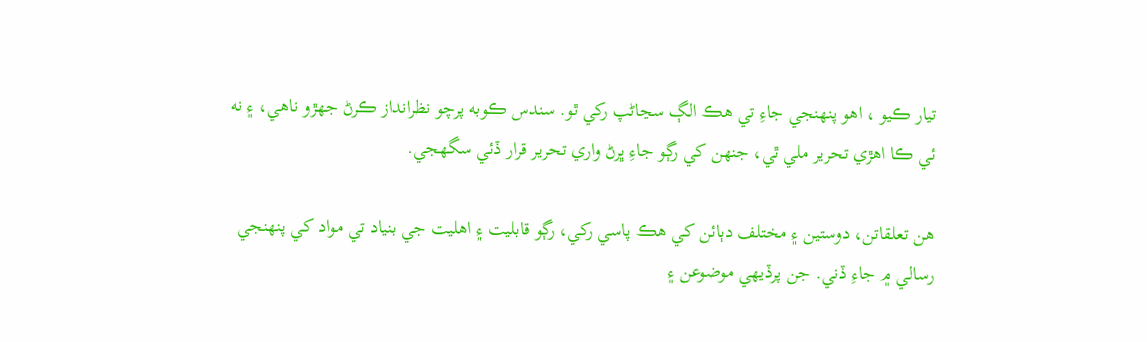تيار ڪيو ، اهو پنهنجي جاءِ تي هڪ الڳ سڃاڻپ رکي ٿو. سندس ڪوبه پرچو نظرانداز ڪرڻ جهڙو ناهي، ۽ نه ئي ڪا اهڙي تحرير ملي ٿي، جنهن کي رڳو جاءِ ڀرڻ واري تحرير قرار ڏئي سگهجي.

هن تعلقاتن، دوستين ۽ مختلف دٻائن کي هڪ پاسي رکي، رڳو قابليت ۽ اهليت جي بنياد تي مواد کي پنهنجي رسالي ۾ جاءِ ڏني. جن پرڏيھي موضوعن ۽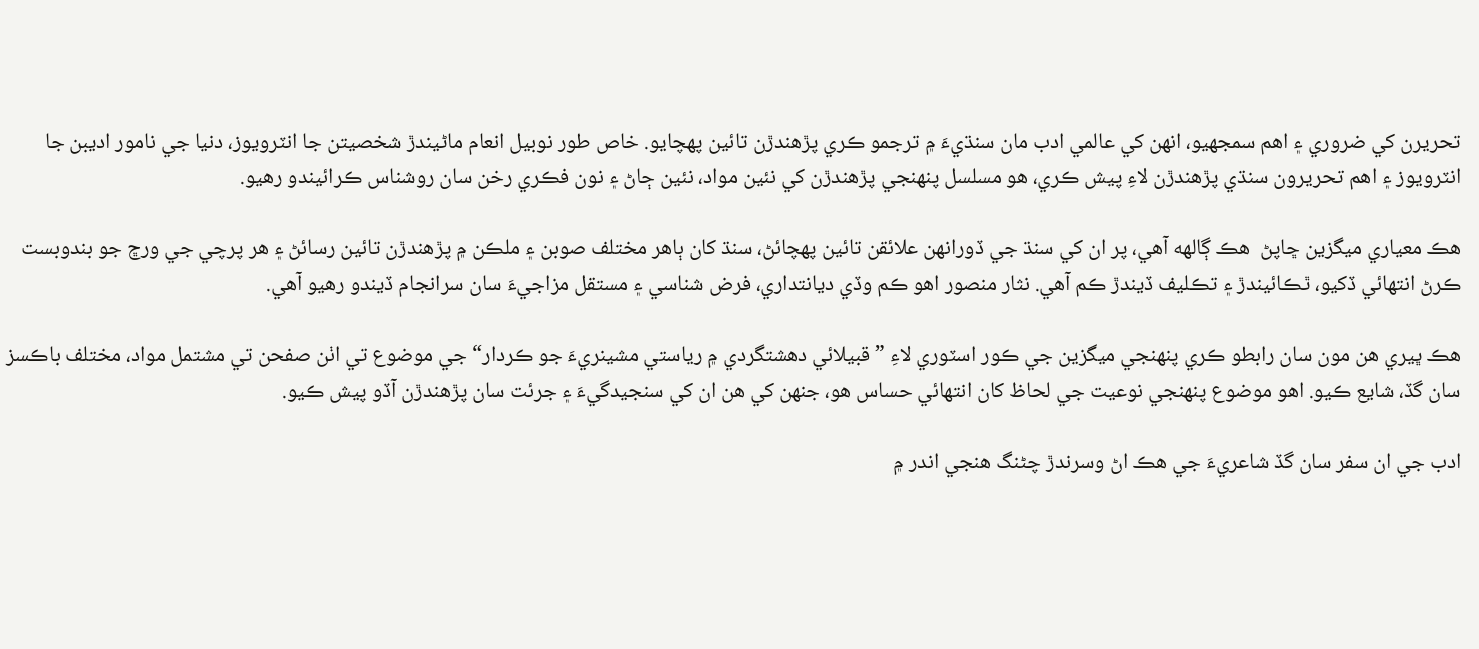تحريرن کي ضروري ۽ اهم سمجهيو، انهن کي عالمي ادب مان سنڌيءَ ۾ ترجمو ڪري پڙهندڙن تائين پهچايو. خاص طور نوبيل انعام ماڻيندڙ شخصيتن جا انٽرويوز، دنيا جي نامور اديبن جا انٽرويوز ۽ اهم تحريرون سنڌي پڙهندڙن لاءِ پيش ڪري، هو مسلسل پنهنجي پڙهندڙن کي نئين مواد، نئين ڄاڻ ۽ نون فڪري رخن سان روشناس ڪرائيندو رهيو.

هڪ معياري ميگزين ڇاپڻ  هڪ ڳالهه آهي، پر ان کي سنڌ جي ڏورانهن علائقن تائين پهچائڻ، سنڌ کان ٻاهر مختلف صوبن ۽ ملڪن ۾ پڙهندڙن تائين رسائڻ ۽ هر پرچي جي ورڇ جو بندوبست ڪرڻ انتهائي ڏکيو، ٿڪائيندڙ ۽ تڪليف ڏيندڙ ڪم آهي. نثار منصور اهو ڪم وڏي ديانتداري، فرض شناسي ۽ مستقل مزاجيءَ سان سرانجام ڏيندو رهيو آهي.

هڪ ڀيري هن مون سان رابطو ڪري پنهنجي ميگزين جي ڪور اسٽوري لاءِ ”قبيلائي دهشتگردي ۾ رياستي مشينريءَ جو ڪردار“ جي موضوع تي اٺن صفحن تي مشتمل مواد، مختلف باڪسز سان گڏ، شايع ڪيو. اهو موضوع پنهنجي نوعيت جي لحاظ کان انتهائي حساس هو، جنھن کي هن ان کي سنجيدگيءَ ۽ جرئت سان پڙهندڙن آڏو پيش ڪيو.

ادب جي ان سفر سان گڏ شاعريءَ جي هڪ اڻ وسرندڙ چڻنگ هنجي اندر ۾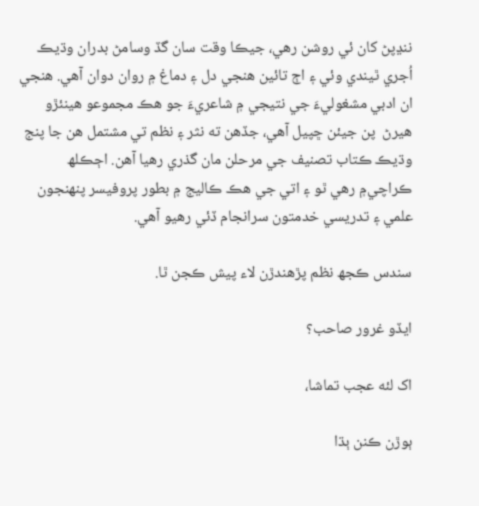ننڍپڻ کان ئي روشن رهي، جيڪا وقت سان گڏ وسامڻ بدران وڌيڪ اُجري ٿيندي وئي ۽ اڄ تائين هنجي دل ۽ دماغ ۾ روان دوان آهي. هنجي ان ادبي مشغوليءَ جي نتيجي ۾ شاعريءَ جو هڪ مجموعو ھينئڙو هيرڻ  پن جيئن ڇپيل آهي، جڏهن ته نثر ۽ نظم تي مشتمل هن جا پنج وڌيڪ ڪتاب تصنيف جي مرحلن مان گذري رهيا آهن. اڄڪلھ  ڪراچي۾ رهي ٿو ۽ اتي جي هڪ ڪاليج ۾ بطور پروفيسر پنهنجون علمي ۽ تدريسي خدمتون سرانجام ڏئي رهيو آهي.

سندس ڪجھ نظم پڙھندڙن لاء پيش ڪجن ٿا.

ايڏو غرور صاحب؟

اک لئه عجب تماشا،

ٻوڙن ڪنن ٻڌا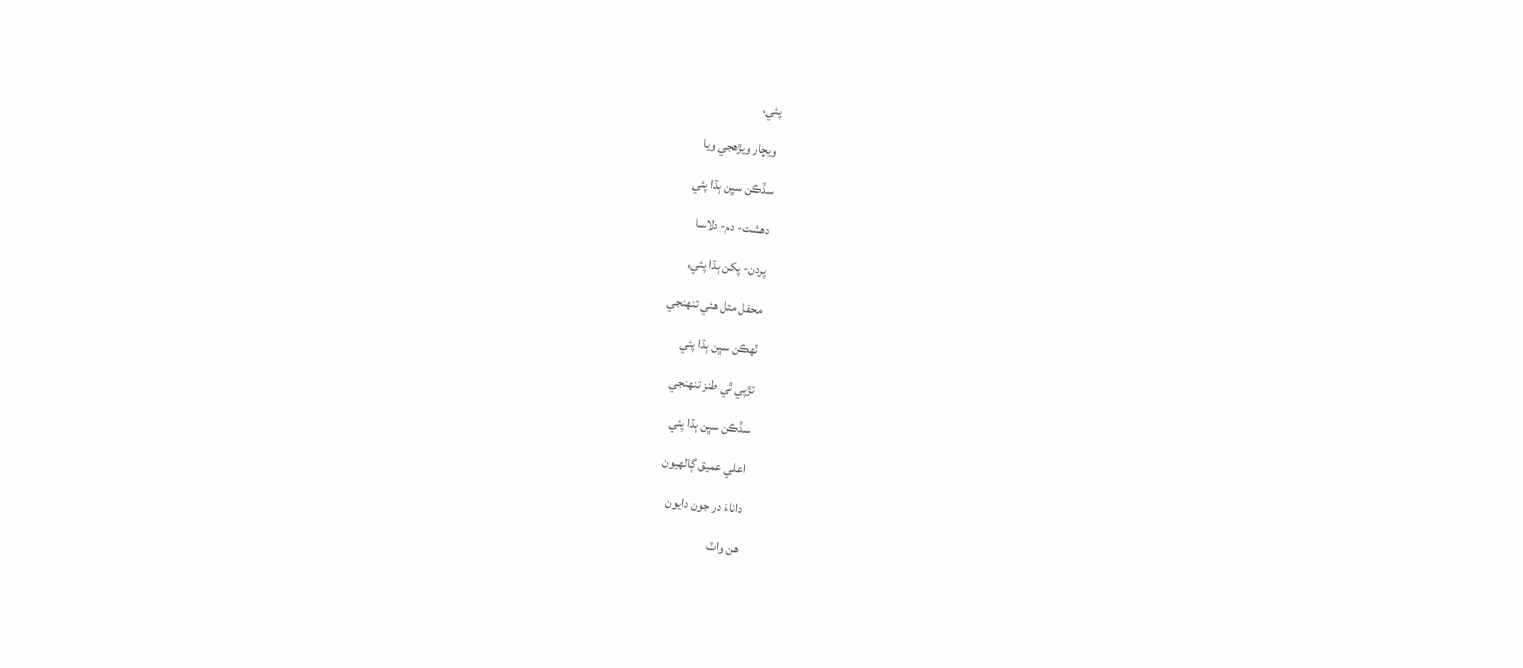پئي،

ويچار ويڙھجي ويا

سڏڪن سڀن ٻڌا پئي

دهشت- دم- دلاسا

پردن- پکن ٻڌا پئي,

محفل متل هئي تنهنجي

ٽهڪن سڀن ٻڌا پئي

تڙپي ٿي طنز تنهنجي

سڏڪن سڀن ٻڌا پئي

اعلي عميق ڳالهيون

داناءَ در جون دايون

هن واٽ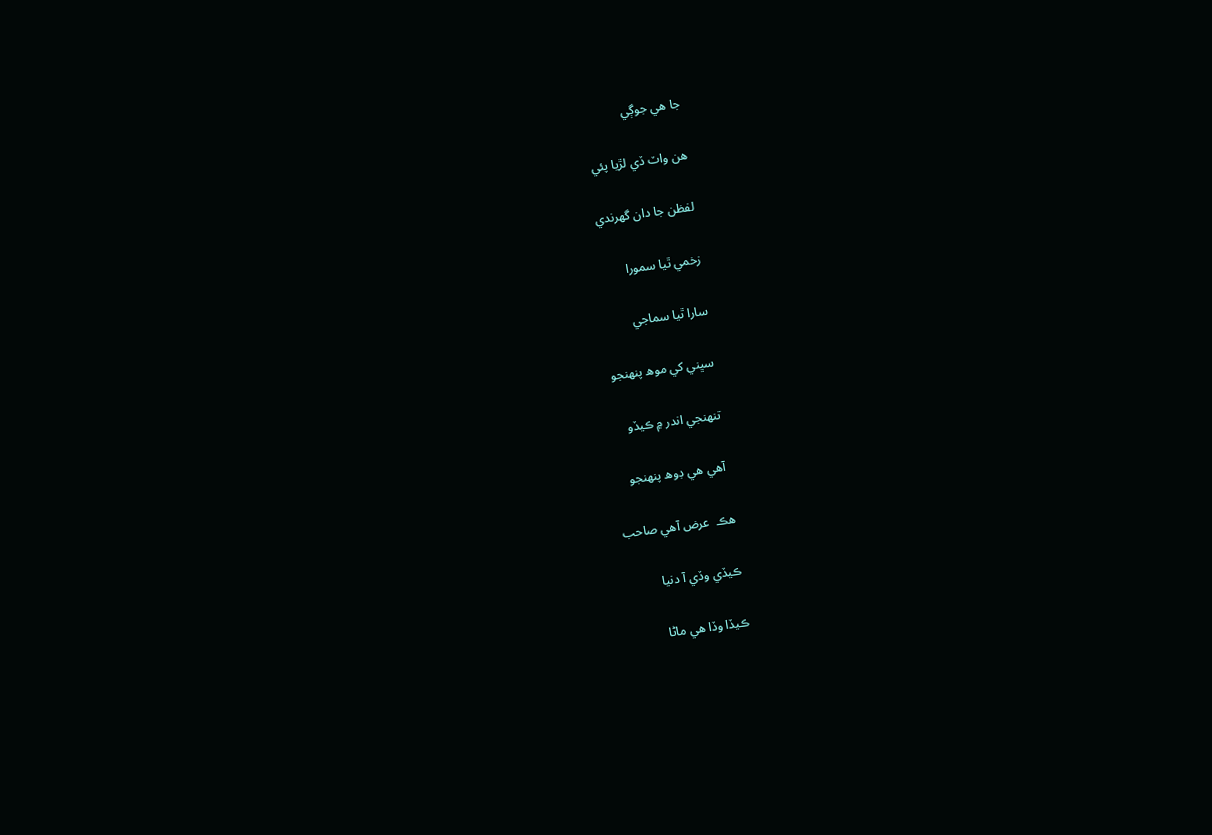جا هي جوڳي

هن واٽ ڏي لڙيا پئي

لفظن جا دان گهرندي

زخمي ٿيا سمورا

سارا ٿيا سماجي

سڀني کي موھ پنهنجو

تنهنجي اندر ۾ ڪيڏو

 آهي هي ڊوھ پنهنجو

هڪ  عرض آهي صاحب

ڪيڏي وڏي آ دنيا

ڪيڏا وڏا هي ماڻا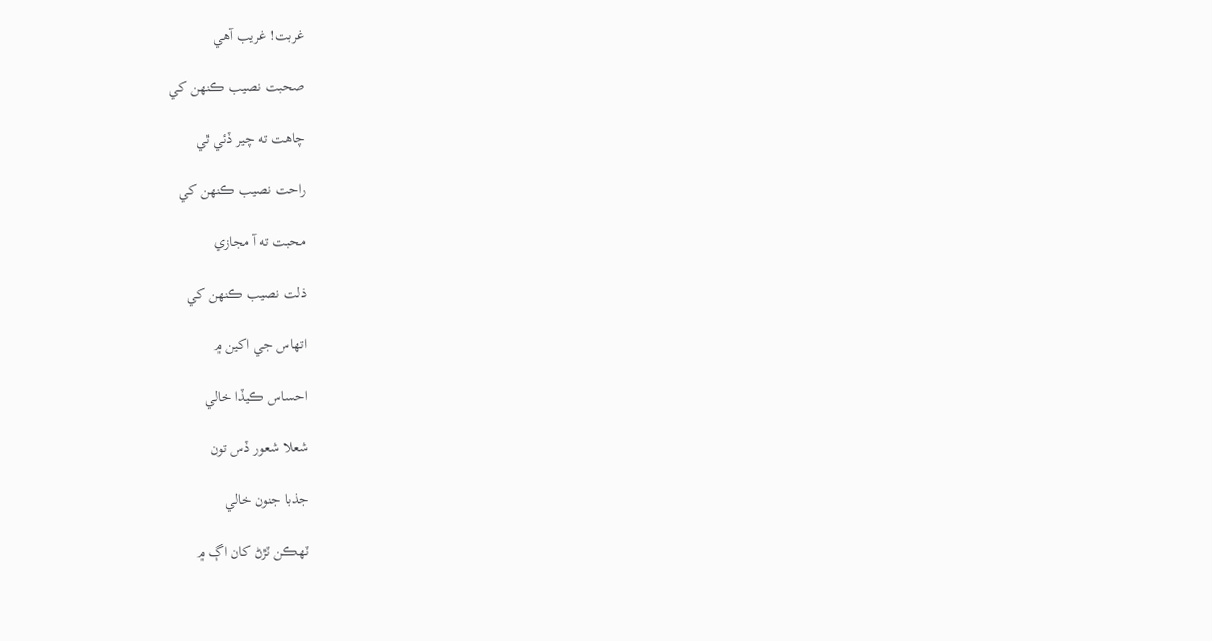غربت! غريب آهي

صحبت نصيب ڪنهن کي

چاهت ته چير ڏئي ٿي

راحت نصيب ڪنهن کي

محبت ته آ مجازي

ذلت نصيب ڪنهن کي

اتهاس جي اکين ۾

احساس ڪيڏا خالي

شعلا شعور ڏس تون

جذبا جنون خالي

ٽهڪن ٽڙڻ کان اڳ ۾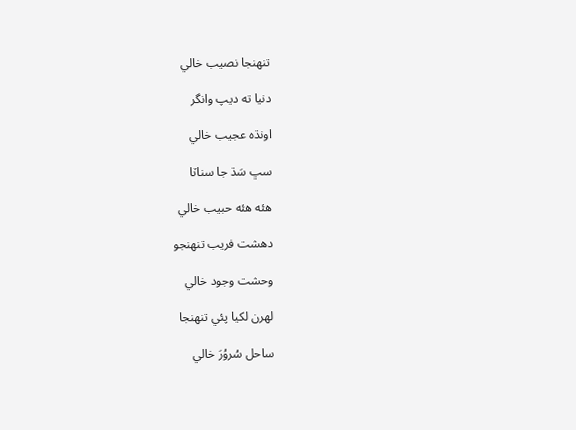تنهنجا نصيب خالي

دنيا ته ديپ وانگر

اونڌه عجيب خالي

سڀ سَڌ جا سناٽا

هئه هئه حبيب خالي

دهشت فريب تنهنجو

وحشت وجود خالي

لهرن لکيا پئي تنهنجا

ساحل سُروُرَ خالي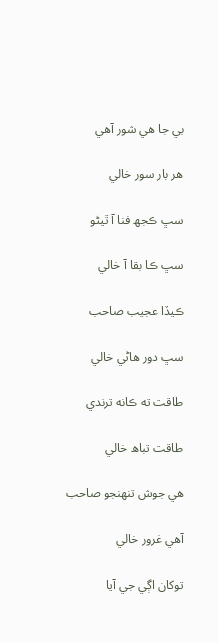بي جا هي شور آهي

هر بار سور خالي

سڀ ڪجھ فنا آ ٿيڻو

سڀ ڪا بقا آ خالي

ڪيڏا عجيب صاحب

سڀ دور هاڻي خالي

طاقت ته ڪانه ترندي

طاقت تباھ خالي

هي جوش تنهنجو صاحب

آهي غرور خالي

توکان اڳي جي آيا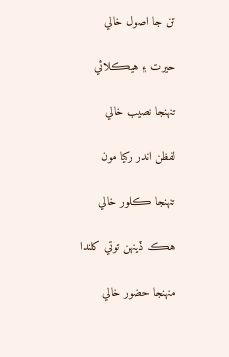تن جا اصول خالي

حيرت ۽ هيڪلائي

تنهنجا نصيب خالي

لفظن اندر رکيا مون

تنهنجا ڪلور خالي

هڪ ڏينهن توتي کلندا

منهنجا حضور خالي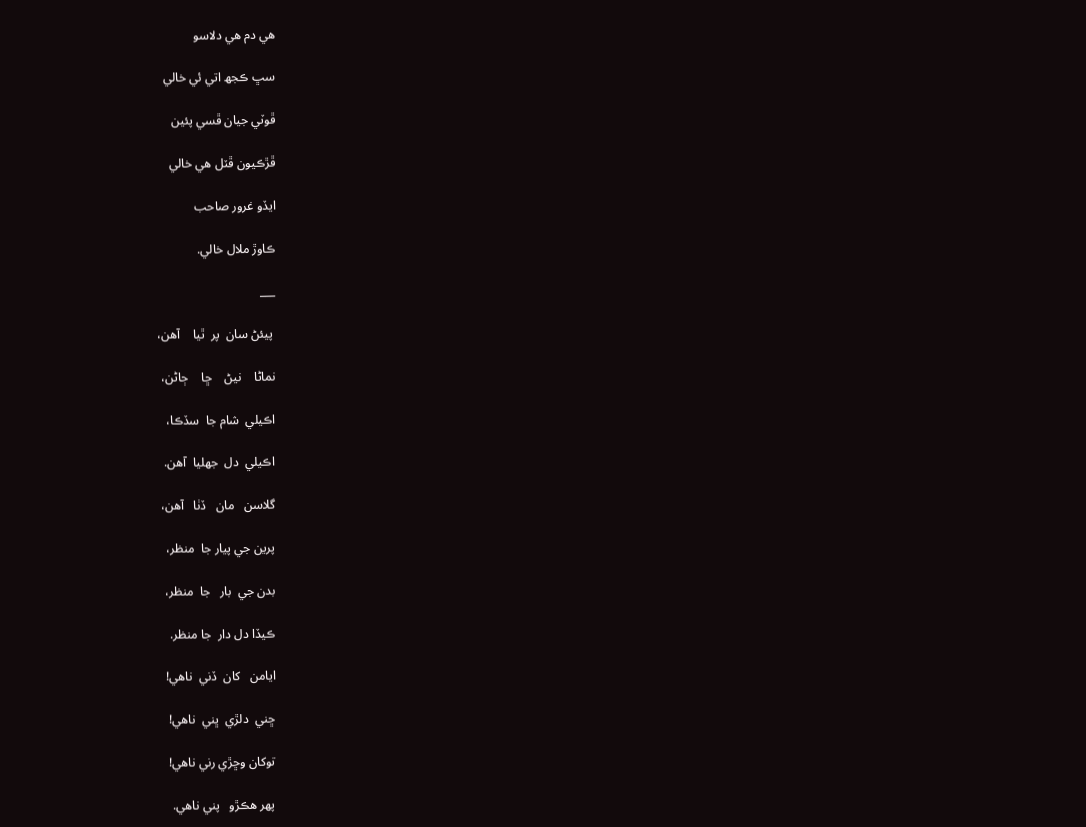هي دم هي دلاسو

سڀ ڪجھ اتي ئي خالي

ڦوٽي جيان ڦسي پئين

ڦڙڪيون ڦٽل هي خالي

ايڏو غرور صاحب

ڪاوڙ ملال خالي.

___

 پيئڻ سان  پر  ٿيا    آهن،

نماڻا    نيڻ    ڇا    ڄاڻن،

اڪيلي  شام جا  سڏڪا،

اڪيلي  دل  جھليا  آهن.

گلاسن   مان   ڏٺا   آهن،

پرين جي پيار جا  منظر،

بدن جي  بار   جا  منظر،

ڪيڏا دل دار  جا منظر.

ايامن   کان  ڏني  ناهي!

ڇني  دلڙي  ڀني  ناهي!

توکان وڇڙي رني ناهي!

پھر هڪڙو   پني ناهي.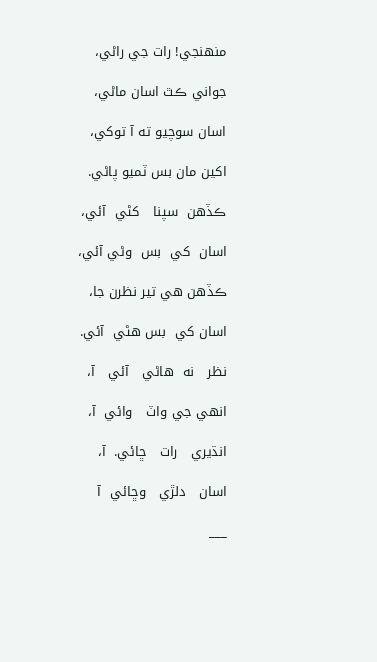منهنجي! رات جي راڻي،

جواني ڪٿ اسان ماڻي،

اسان سوچيو ته آ توکي،

اکين مان بس ٽميو پاڻي.

ڪڏهن  سپنا   کڻي  آئي،

اسان  کي  بس  وڻي آئي،

ڪڏهن هي تير نظرن جا،

اسان کي  بس هڻي  آئي.

نظر   نه  هاڻي   آئي   آ،

انهي جي واٽ   وائي  آ،

انڌيري   رات   ڇائي.  آ،

اسان   دلڙي   وڇائي  آ

___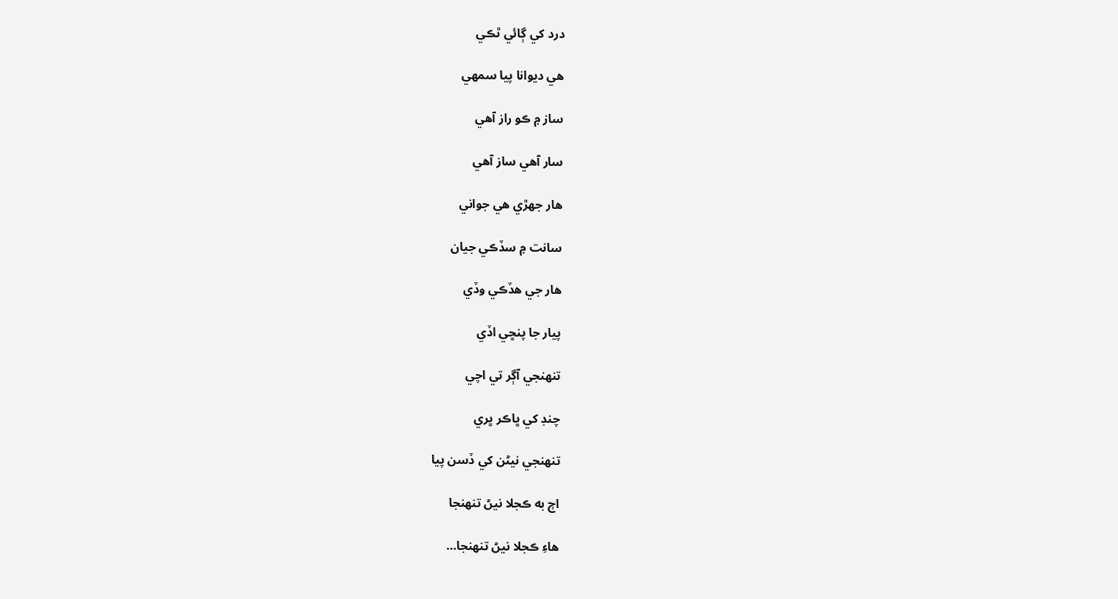درد کي ڳائي ٿڪي

هي ديوانا پيا سمهي

ساز ۾ ڪو راز آهي

سار آهي ساز آهي

هار جهڙي هي جواني

سانت ۾ سڏڪي جيان

هار جي هڏڪي وڏي

پيار جا پنڇي اڏي

تنهنجي آڳر تي اچي

چنڊ کي ڀاڪر ڀري

تنهنجي نيڻن کي ڏسن پيا

اڄ به ڪجلا نيڻ تنهنجا

هاءِ ڪجلا نيڻ تنهنجا…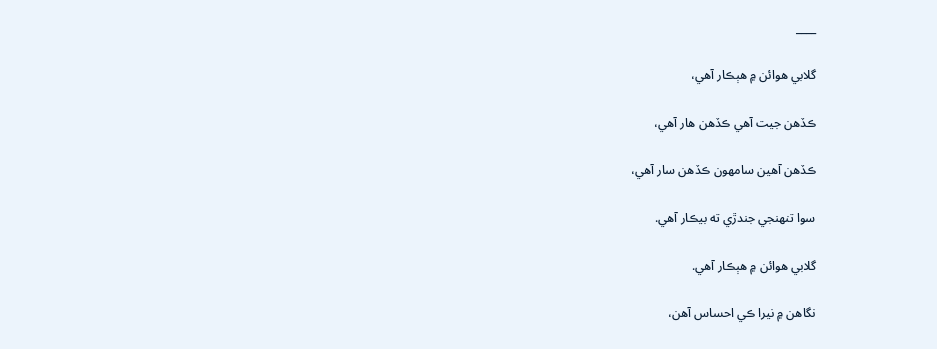____

گلابي هوائن ۾ هٻڪار آهي،

ڪڏهن جيت آهي ڪڏهن هار آهي،

ڪڏهن آهين سامهون ڪڏهن سار آهي،

سوا تنهنجي جندڙي ته بيڪار آهي.

گلابي هوائن ۾ هٻڪار آهي.

نگاهن ۾ نيرا ڪي احساس آهن،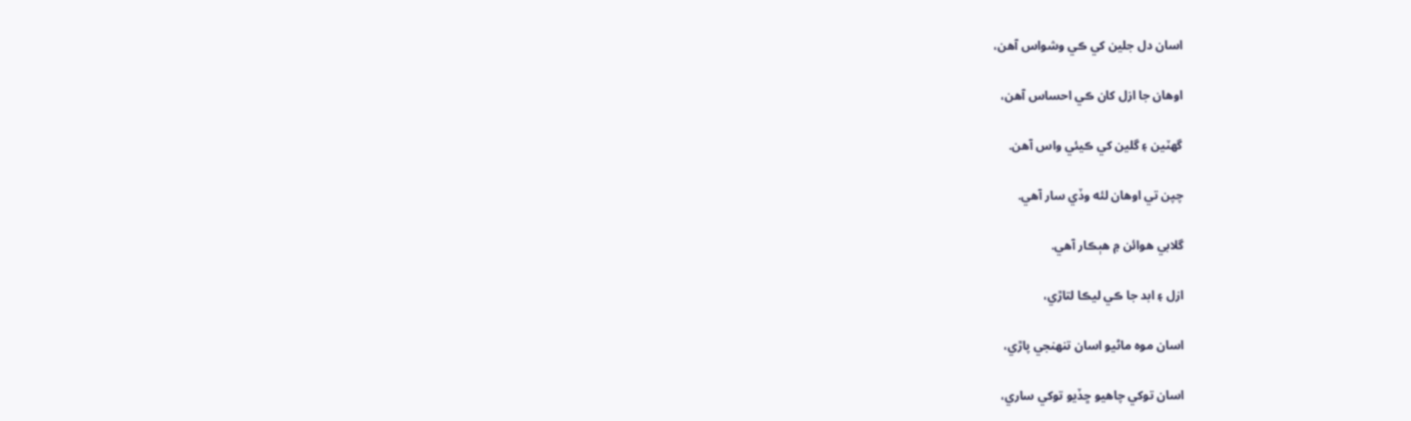اسان دل جلين کي ڪي وشواس آهن،

اوهان جا ازل کان ڪي احساس آهن،

گهٽين ۽ گلين کي ڪيئي واس آهن.

چپن تي اوهان لئه وڏي سار آهي.

گلابي هوائن ۾ هٻڪار آهي.

ازل ۽ ابد جا ڪي ليڪا لتاڙي،

اسان موه ماڻيو اسان تنهنجي پاڙي،

اسان توکي چاهيو ڇڏيو توکي ساري،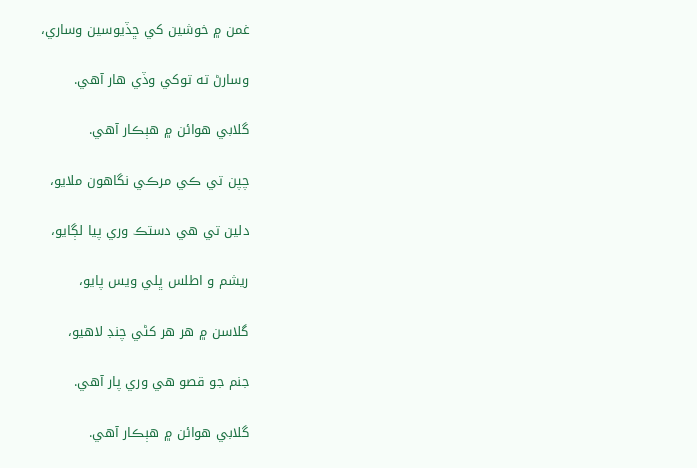غمن ۾ خوشين کي ڇڏيوسين وساري،

وسارڻ ته توکي وڏي هار آهي.

گلابي هوائن ۾ هٻڪار آهي.

چپن تي ڪي مرڪي نگاهون ملايو،

دلين تي هي دستڪ وري پيا لڳايو،

ريشم و اطلس ڀلي ويس پايو،

گلاسن ۾ هر هر کڻي چنڊ لاهيو،

جنم جو قصو هي وري پار آهي.

گلابي هوائن ۾ هٻڪار آهي.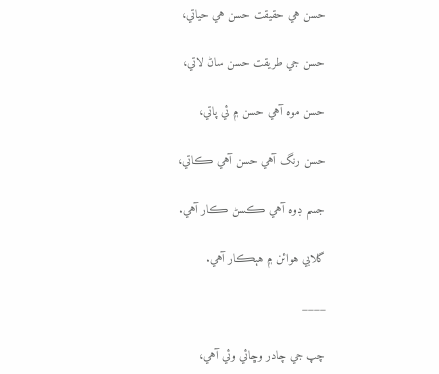حسن هي حقيقت حسن هي حياتي،

حسن جي طريقت حسن ساڻ لاتي،

حسن موه آهي حسن ۾ ئي پاتي،

حسن رنگ آهي حسن آهي ڪاتي،

جسم ڊوه آهي ڪسڻ ڪار آهي.

گلابي هوائن ۾ هٻڪار آهي.

____

چپ جي چادر وڇائي وئي آهي،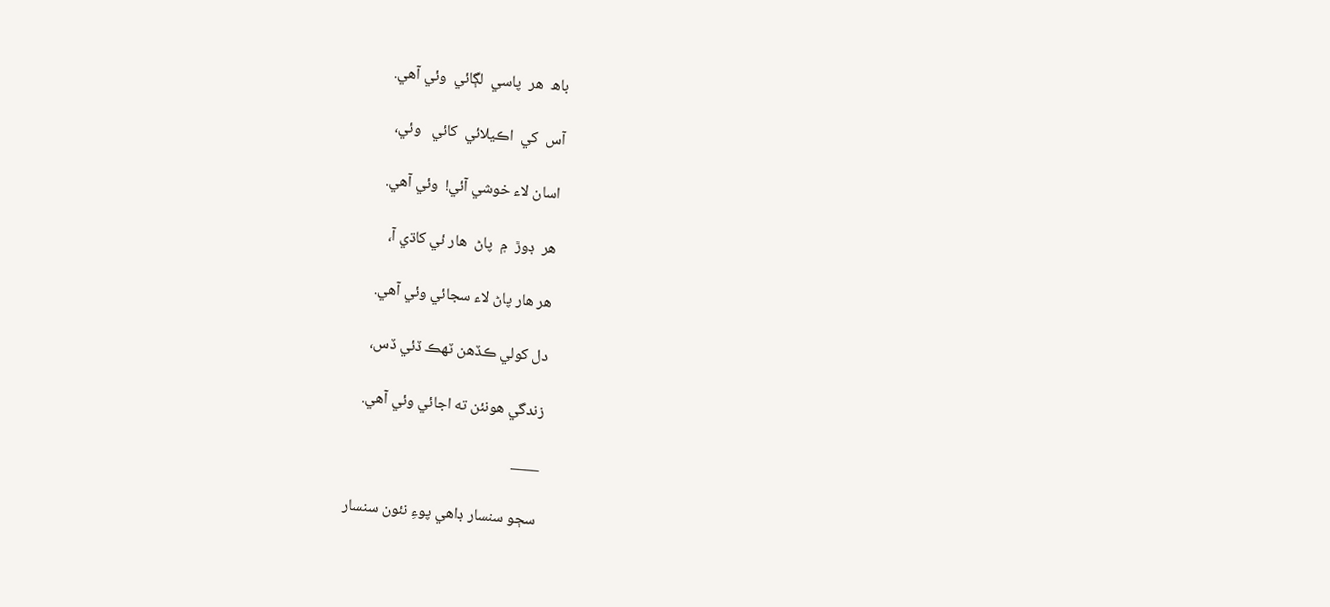باھ  هر  پاسي  لڳائي  وئي آهي.

آس  کي  اڪيلائي  کائي   وئي،

اسان لاء خوشي آئي!  وئي آهي.

هر  ڊوڙ  ۾  پاڻ  هار ئي کاڌي آ،

هر ھار پاڻ لاء سجائي وئي آهي.

دل کولي ڪڏهن ٽهڪ ڏئي ڏس،

زندگي هونئن ته اجائي وئي آهي.

____

سڄو سنسار ڊاهي پوءِ نئون سنسار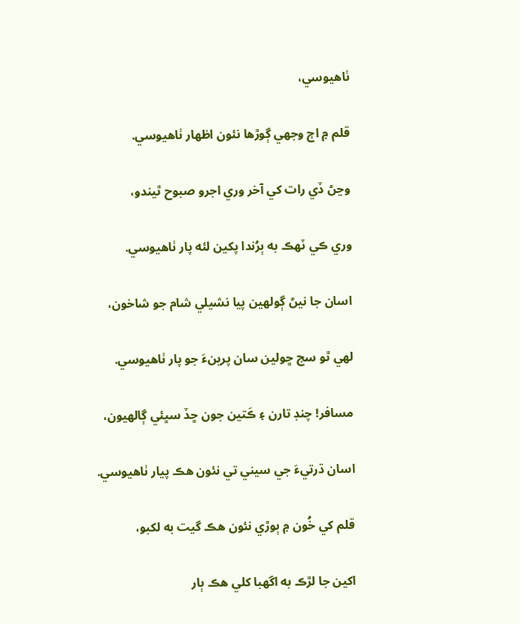ٺاهيوسي،

قلم ۾ اڄ وجهي ڳوڙها نئون اظهار ٺاهيوسي.

وڃڻ ڏي رات کي آخر وري اجرو صبوح ٿيندو،

وري ڪي ٽهڪ به ٻرُندا پکين لئه پار ٺاهيوسي.

اسان جا نيڻ ڳولهين پيا نشيلي شام جو شاخون،

لهي ٿو سج ڇولين سان پرينءَ جو پار ٺاهيوسي.

مسافر! چنڊ تارن ۽ ڪَتين جون ڇڏ سڀئي ڳالهيون،

اسان ڌرتيءَ جي سيني تي نئون هڪ پيار ٺاهيوسي.

قلم کي خُون ۾ ٻوڙي نئون هڪ گيت به لکبو،

اکين جا لڙڪ به اگهبا کلي هڪ ٻار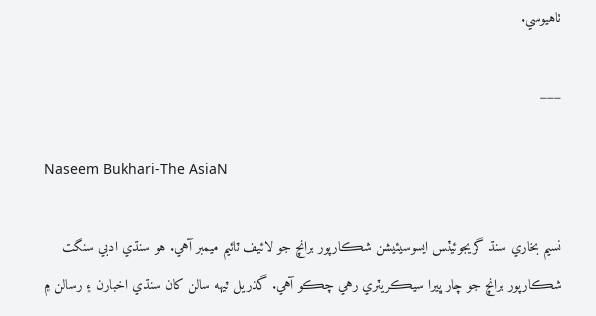ٺاهيوسي.

___

Naseem Bukhari-The AsiaN

نسيم بخاري سنڌ گريجوئيٽس ايسوسيئيشن شڪارپور برانچ جو لائيف ٽائيم ميمبر آهي. هو سنڌي ادبي سنگت شڪارپور برانچ جو چار ڀيرا سيڪريٽري رهي چڪو آهي. گذريل ٽيهه سالن کان سنڌي اخبارن ۽ رسالن ۾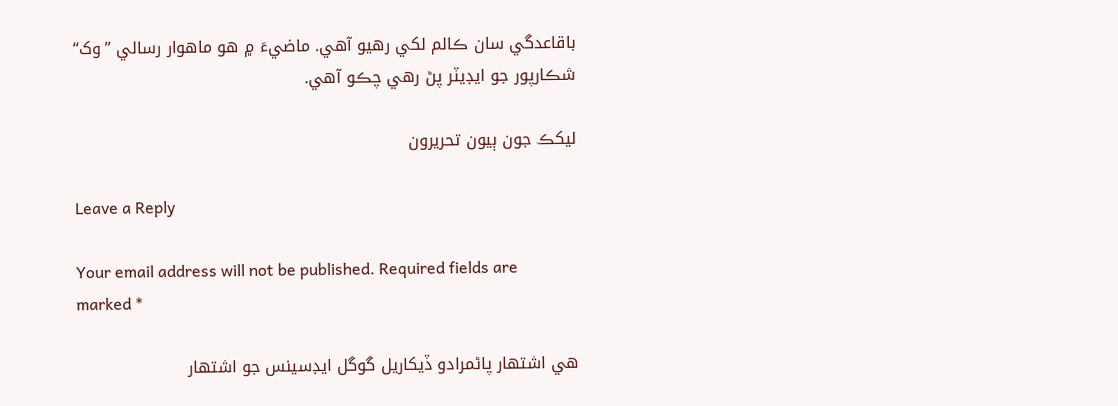باقاعدگي سان ڪالم لکي رهيو آهي. ماضيءَ ۾ هو ماهوار رسالي ”وک“  شڪارپور جو ايڊيٽر پڻ رهي چڪو آهي.

ليکڪ جون ٻيون تحريرون

Leave a Reply

Your email address will not be published. Required fields are marked *

هي اشتهار پاڻمرادو ڏيکاريل گوگل ايڊسينس جو اشتهار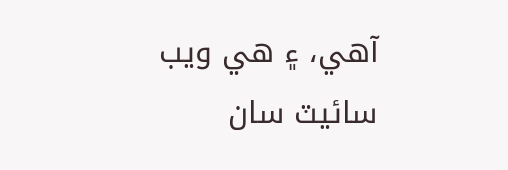آهي، ۽ هي ويب سائيٽ سان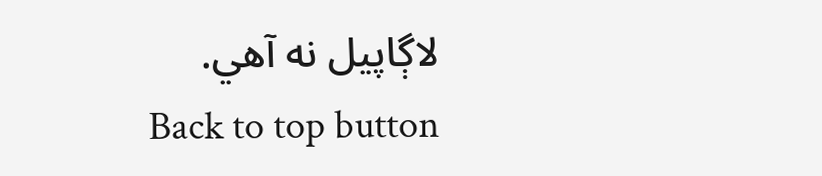لاڳاپيل نه آهي.
Back to top button